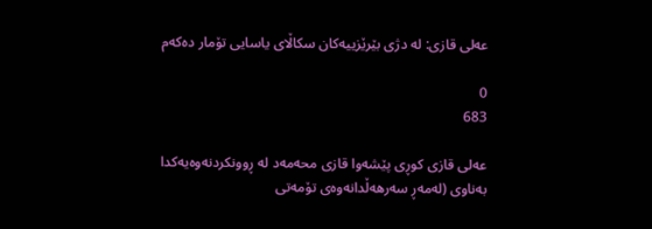عەلی قازی: لە دژی بێرێزییەکان سکاڵای یاسایی تۆمار دەکەم

0
683

عەلی قازی کوڕی پێشەوا قازی محەمەد لە ڕوونکردنەوەیەکدا بەناوی (لەمەڕ سەرهەڵدانەوەی تۆمەتی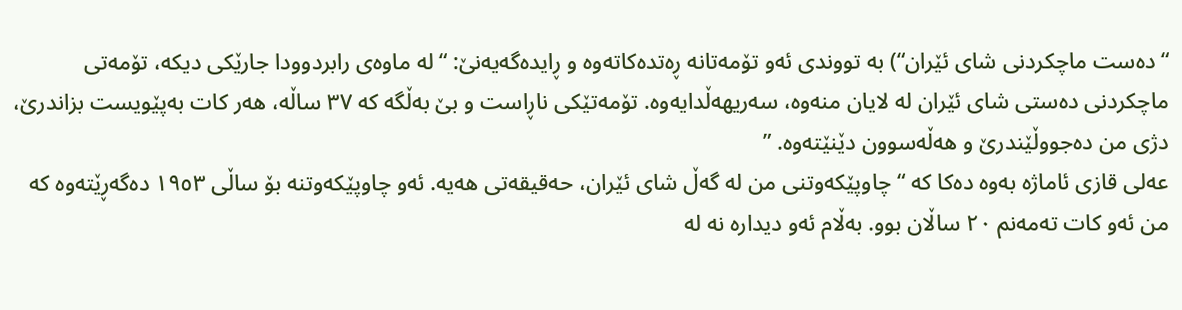“دەست ماچکردنی شای ئێران“) بە تووندی ئەو تۆمەتانە ڕەتدەکاتەوە و ڕایدەگەیەنێ: “لە ماوەی رابردوودا جارێکی دیکە، تۆمەتی ماچکردنی دەستی شای ئێران لە لایان منەوە، سەریهەڵدایەوە. تۆمەتێکی ناڕاست و بێ بەڵگە کە ٣٧ ساڵە، هەر کات بەپێویست بزاندرێ، دژی من دەجووڵێندرێ و هەڵەسوون دێنێتەوە. ”
عەلی قازی ئاماژە بەوە دەکا کە “چاوپێکەوتنی من لە گەڵ شای ئێران، حەقیقەتی هەیە. ئەو چاوپێکەوتنە بۆ ساڵی ١٩٥٣ دەگەڕێتەوە کە من ئەو کات تەمەنم ٢٠ ساڵان بوو. بەڵام ئەو دیدارە نە لە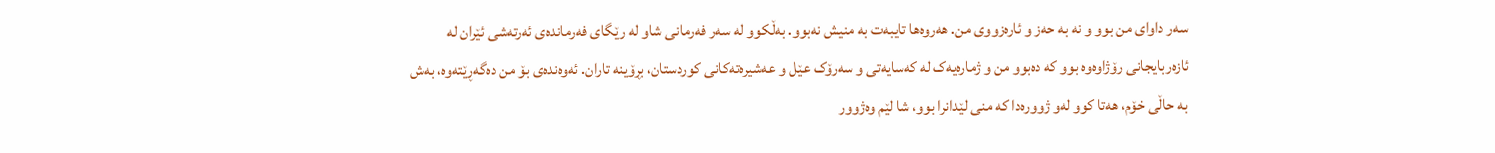سەر داوای من بوو و نە بە حەز و ئارەزووی من. هەروەها تایبەت بە منیش نەبوو. بەڵکوو لە سەر فەرمانی شاو لە رێگای فەرماندەی ئەرتەشی ئێران لە ئازەربایجانی رۆژاوەوە بوو کە دەبوو من و ژمارەیەک لە کەسایەتی و سەرۆک عێل و عەشیرەتەکانی کوردستان، بڕۆینە تاران. ئەوەندەی بۆ من دەگەڕێتەوە، بەش بە حاڵی خۆم، هەتا کوو لەو ژوورەدا کە منی لێدانرا بوو، شا لێم وەژوور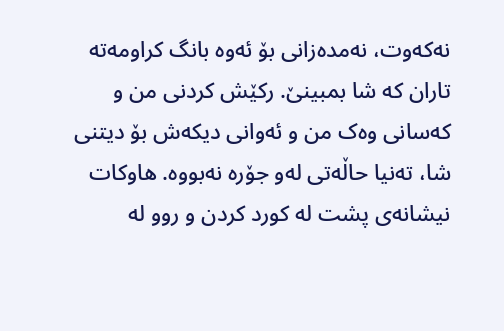نەکەوت، نەمدەزانی بۆ ئەوە بانگ کراومەتە تاران کە شا بمبینێ. رکێش کردنی من و کەسانی وەک من و ئەوانی دیکەش بۆ دیتنی شا، تەنیا حاڵەتی لەو جۆرە نەبووە. هاوکات نیشانەی پشت لە کورد کردن و روو لە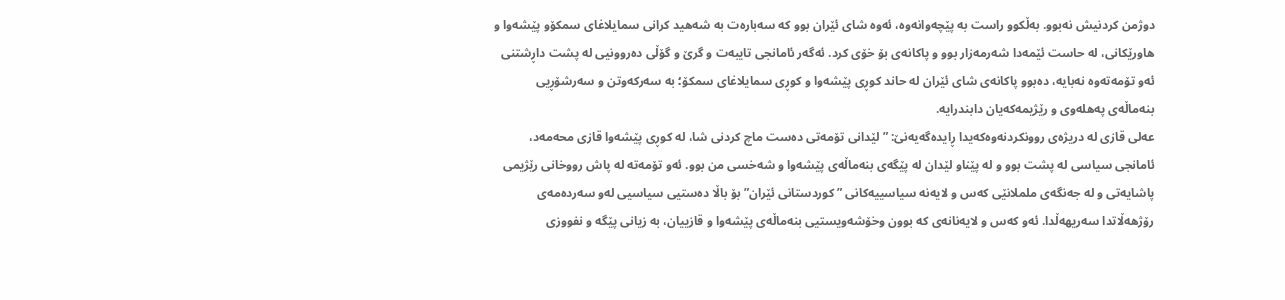دوژمن کردنیش نەبوو. بەڵکوو راست بە پێچەوانەوە، ئەوە شای ئێران بوو کە سەبارەت بە شەهید کرانی سمایلاغای سمکۆو پێشەوا و هاورێکانی، لە حاست ئێمەدا شەرمەزار بوو و پاکانەی بۆ خۆی کرد. ئەگەر ئامانجی تایبەت و گرێ و گۆڵی دەروونیی لە پشت داڕشتنی ئەو تۆمەتەوە نەبایە، دەبوو پاکانەی شای ئێران لە حاند کوڕی پێشەوا و کوڕی سمایلاغای سمکۆ؛ بە سەرکەوتن و سەرشۆڕیی بنەماڵەی پەهلەوی و رێژیمەکەیان دابندرایە.
عەلی قازی لە دریژەی روونکردنەوەکەیدا ڕایدەگەیەنێ: ” لێدانی تۆمەتی دەست ماچ کردنی شا، لە کوڕی پێشەوا قازی محەمەد، ئامانجی سیاسی لە پشت بوو و لە پێناو لێدان لە پێگەی بنەماڵەی پێشەوا و شەخسی من بوو. ئەو تۆمەتە لە پاش رووخانی رێژیمی پاشایەتی و لە جەنگەی ململانێی کەس و لایەنە سیاسییەکانی ” کوردستانی ئێران” بۆ باڵا دەستیی سیاسیی لەو سەردەمەی رۆژهەڵاتدا سەریهەڵدا. ئەو کەس و لایەنانەی کە بوون وخۆشەویستیی بنەماڵەی پێشەوا و قازییان، بە زیانی پێگە و نفووزی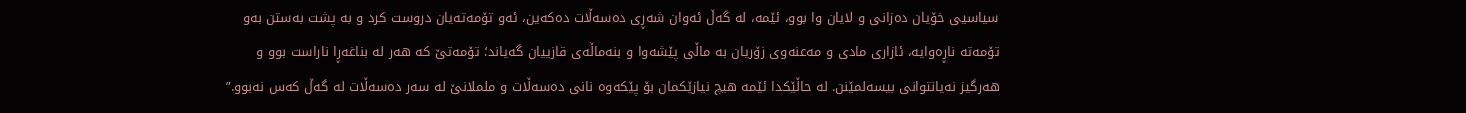سیاسیی خۆیان دەزانی و لایان وا بوو، ئێمە، لە گەڵ ئەوان شەڕی دەسەڵات دەکەین، ئەو تۆمەتەیان دروست کرد و بە پشت بەستن بەو تۆمەتە ناڕەوایە، ئازاری مادی و مەعنەوی زۆریان بە ماڵی پێشەوا و بنەماڵەی قازییان گەیاند؛ تۆمەتێ کە هەر لە بناغەڕا ناراست بوو و هەرگیز نەیانتوانی بیسەلمێنن. لە حاڵێکدا ئێمە هیچ نیازێکمان بۆ پێکەوە نانی دەسەڵات و ململانێ لە سەر دەسەڵات لە گەڵ کەس نەبوو.”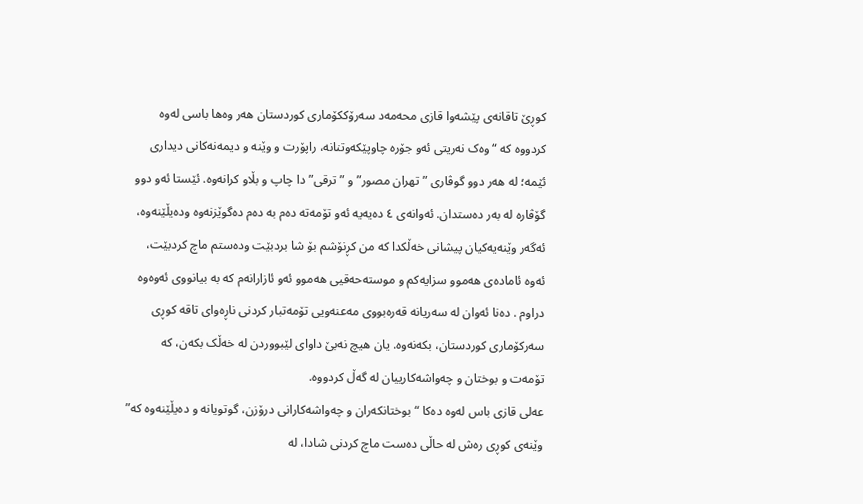کوڕێ تاقانەی پێشەوا قازی محەمەد سەرۆککۆماری کوردستان هەر وەها باسی لەوە کردووە کە “وەک نەریتی ئەو جۆرە چاوپێکەوتنانە، راپۆرت و وێنە و دیمەنەکانی دیداری ئێمە؛ لە هەر دوو گوڤاری ” تهران مصور” و ” ترقی” دا چاپ و بڵاو کرانەوە. ئێستا ئەو دوو گۆڤارە لە بەر دەستدان. ئەوانەی ٤ دەیەیە ئەو تۆمەتە دەم بە دەم دەگوێزنەوە ودەیڵێنەوە، ئەگەر وێنەیەکیان پیشانی خەڵکدا کە من کڕنۆشم بۆ شا بردبێت ودەستم ماچ کردبێت، ئەوە ئامادەی هەموو سزایەکم و موستەحەقیی هەموو ئەو ئازارانەم کە بە بیانووی ئەوەوە دراوم . دەنا ئەوان لە سەریانە قەرەبووی مەعنەویی تۆمەتبار کردنی ناڕەوای تاقە کوڕی سەرکۆماری کوردستان، بکەنەوە. یان هیچ نەبێ داوای لێبووردن لە خەڵک بکەن، کە تۆمەت و بوختان و چەواشەکارییان لە گەڵ کردووە.
عەلی قازی باس لەوە دەکا “بوختانکەران و چەواشەکارانی درۆزن، گوتویانە و دەیڵێنەوە کە” وێنەی کوڕی رەش لە حاڵی دەست ماچ کردنی شادا، لە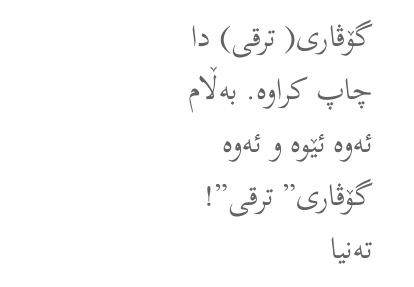گۆڤاری( ترقی) دا چاپ کراوە. بەڵام ئەوە ئێوە و ئەوە گۆڤاری” ترقی”! تەنیا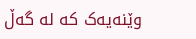وێنەیەک کە لە گەڵ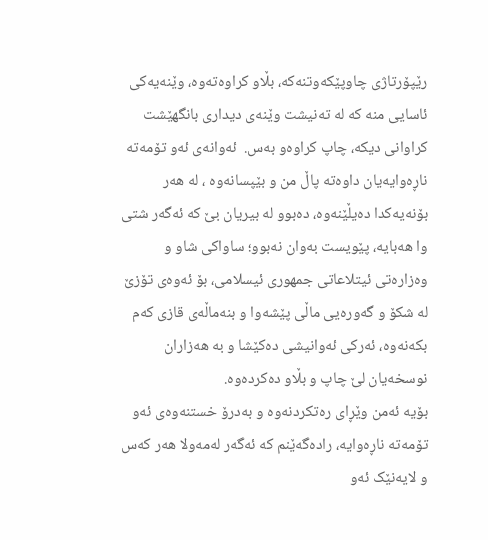رێپۆرتاژی چاوپێکەوتنەکە، بڵاو کراوەتەوە، وێنەیەکی ئاسایی منە کە لە تەنیشت وێنەی دیداری بانگهێشت کراوانی دیکە، چاپ کراوەو بەس.  ئەوانەی ئەو تۆمەتە ناڕەوایەیان داوەتە پاڵ من و بێپسانەوە ، لە هەر بۆنەیەکدا دەیڵێنەوە، دەبوو لە بیریان بێ کە ئەگەر شتی وا هەبایە، پێویست بەوان نەبوو؛ ساواکی شاو و وەزارەتی ئیتلاعاتی جمهوری ئیسلامی، بۆ ئەوەی تۆزێ لە شکۆ و گەورەیی ماڵی پێشەوا و بنەماڵەی قازی کەم بکەنەوە، ئەرکی ئەوانیشی دەکێشا و بە هەزاران نوسخەیان لێ چاپ و بڵاو دەکردەوە.
بۆیە ئەمن وێڕای رەتکردنەوە و بەدرۆ خستنەوەی ئەو تۆمەتە ناڕەوایە، رادەگەێنم کە ئەگەر لەمەولا هەر کەس و لایەنێک ئەو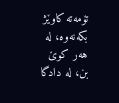تۆمەتە کاوێژ بکەنەوە، لە هەر کوێ بن، لە دادگا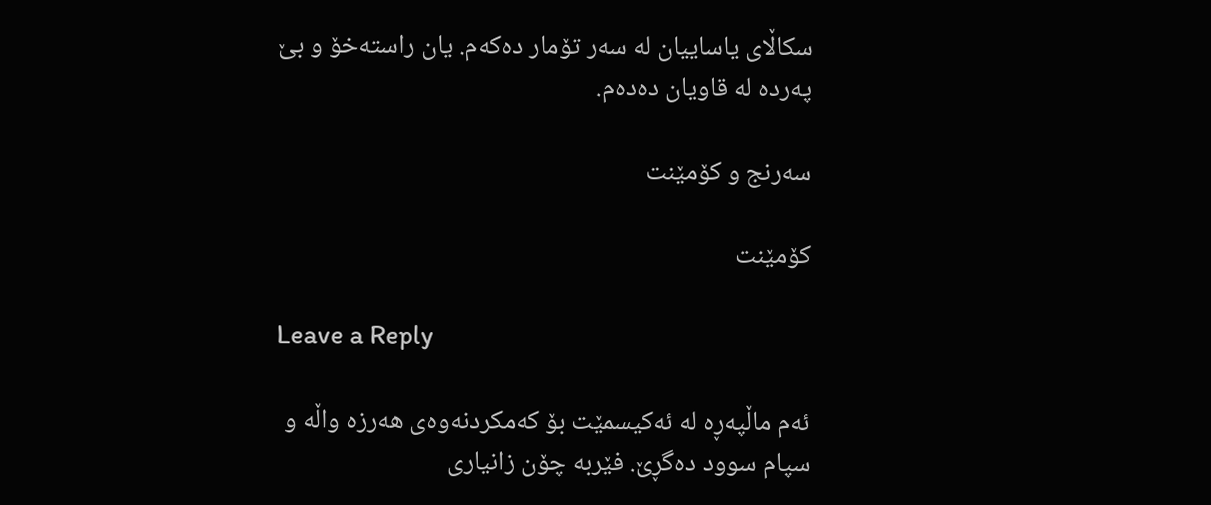سکاڵای یاساییان لە سەر تۆمار دەکەم. یان راستەخۆ و بێ پەردە لە قاویان دەدەم.

سه‌رنج و كۆمێنت

كۆمێنت

Leave a Reply

ئەم ماڵپەڕە لە ئەکیسمێت بۆ کەمکردنەوەی هەرزە واڵە و سپام سوود دەگڕێ. فێربە چۆن زانیاری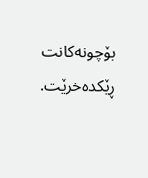بۆچونەکانت ڕێکدەخرێت.